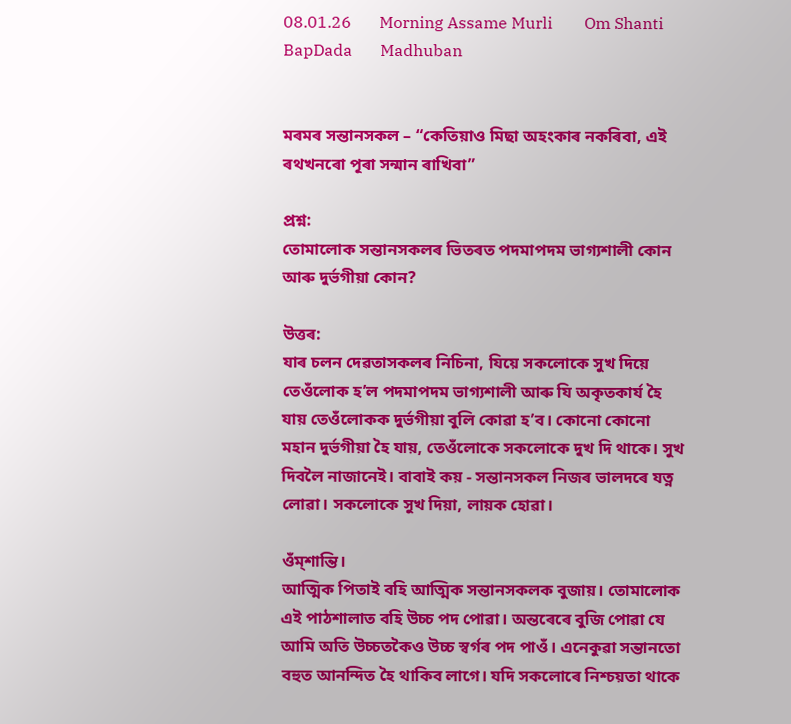08.01.26       Morning Assame Murli        Om Shanti      BapDada       Madhuban


মৰমৰ সন্তানসকল – “কেতিয়াও মিছা অহংকাৰ নকৰিবা, এই ৰথখনৰো পূৰা সন্মান ৰাখিবা”

প্ৰশ্ন:
তোমালোক সন্তানসকলৰ ভিতৰত পদমাপদম ভাগ্যশালী কোন আৰু দুৰ্ভগীয়া কোন?

উত্তৰ:
যাৰ চলন দেৱতাসকলৰ নিচিনা, যিয়ে সকলোকে সুখ দিয়ে তেওঁলোক হ’ল পদমাপদম ভাগ্যশালী আৰু যি অকৃতকাৰ্য হৈ যায় তেওঁলোকক দুৰ্ভগীয়া বুলি কোৱা হ’ব। কোনো কোনো মহান দুৰ্ভগীয়া হৈ যায়, তেওঁলোকে সকলোকে দুখ দি থাকে। সুখ দিবলৈ নাজানেই। বাবাই কয় - সন্তানসকল নিজৰ ভালদৰে যত্ন লোৱা। সকলোকে সুখ দিয়া, লায়ক হোৱা।

ওঁম্শান্তি।
আত্মিক পিতাই বহি আত্মিক সন্তানসকলক বুজায়। তোমালোক এই পাঠশালাত বহি উচ্চ পদ পোৱা। অন্তৰেৰে বুজি পোৱা যে আমি অতি উচ্চতকৈও উচ্চ স্বৰ্গৰ পদ পাওঁ। এনেকুৱা সন্তানতো বহুত আনন্দিত হৈ থাকিব লাগে। যদি সকলোৰে নিশ্চয়তা থাকে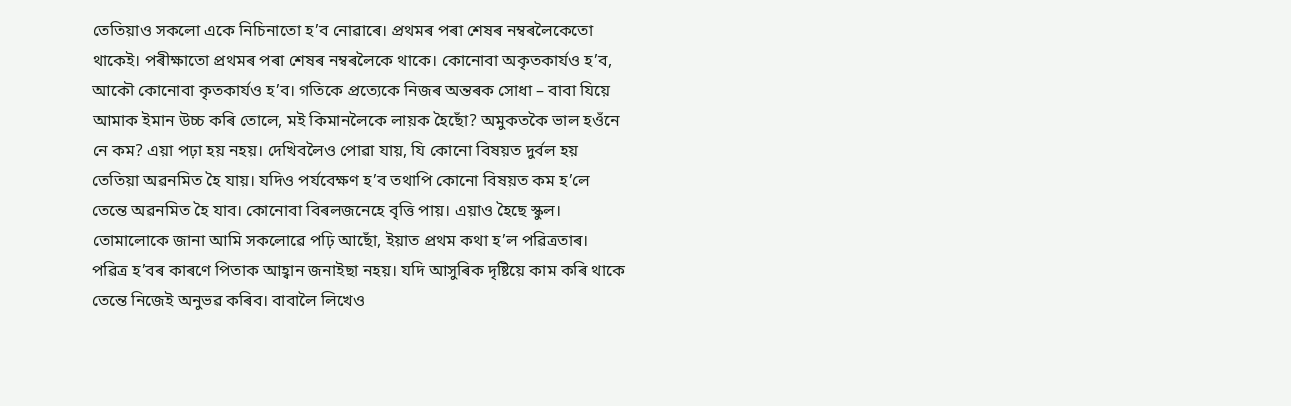তেতিয়াও সকলো একে নিচিনাতো হ’ব নোৱাৰে। প্ৰথমৰ পৰা শেষৰ নম্বৰলৈকেতো থাকেই। পৰীক্ষাতো প্ৰথমৰ পৰা শেষৰ নম্বৰলৈকে থাকে। কোনোবা অকৃতকাৰ্যও হ’ব, আকৌ কোনোবা কৃতকাৰ্যও হ’ব। গতিকে প্ৰত্যেকে নিজৰ অন্তৰক সোধা – বাবা যিয়ে আমাক ইমান উচ্চ কৰি তোলে, মই কিমানলৈকে লায়ক হৈছোঁ? অমুকতকৈ ভাল হওঁনে নে কম? এয়া পঢ়া হয় নহয়। দেখিবলৈও পোৱা যায়, যি কোনো বিষয়ত দুৰ্বল হয় তেতিয়া অৱনমিত হৈ যায়। যদিও পৰ্যবেক্ষণ হ’ব তথাপি কোনো বিষয়ত কম হ’লে তেন্তে অৱনমিত হৈ যাব। কোনোবা বিৰলজনেহে বৃত্তি পায়। এয়াও হৈছে স্কুল। তোমালোকে জানা আমি সকলোৱে পঢ়ি আছোঁ, ইয়াত প্ৰথম কথা হ’ল পৱিত্ৰতাৰ। পৱিত্ৰ হ’বৰ কাৰণে পিতাক আহ্বান জনাইছা নহয়। যদি আসুৰিক দৃষ্টিয়ে কাম কৰি থাকে তেন্তে নিজেই অনুভৱ কৰিব। বাবালৈ লিখেও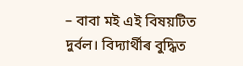– বাবা মই এই বিষয়টিত দুৰ্বল। বিদ্যাৰ্থীৰ বুদ্ধিত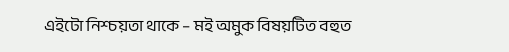এইটো নিশ্চয়তা থাকে – মই অমুক বিষয়টিত বহুত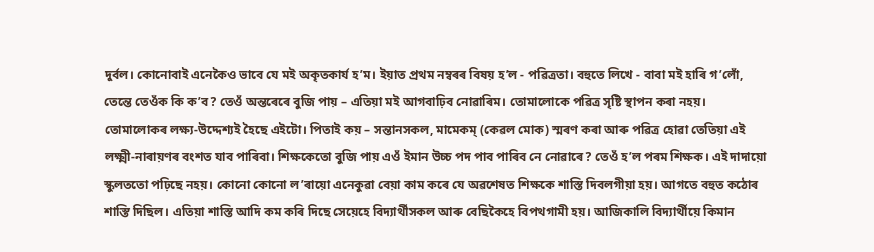দুৰ্বল। কোনোবাই এনেকৈও ভাবে যে মই অকৃতকাৰ্য হ’ম। ইয়াত প্ৰথম নম্বৰৰ বিষয় হ’ল - পৱিত্ৰতা। বহুতে লিখে - বাবা মই হাৰি গ’লোঁ, তেন্তে তেওঁক কি ক’ব? তেওঁ অন্তৰেৰে বুজি পায় – এতিয়া মই আগবাঢ়িব নোৱাৰিম। তোমালোকে পৱিত্ৰ সৃষ্টি স্থাপন কৰা নহয়। তোমালোকৰ লক্ষ্য-উদ্দেশ্যই হৈছে এইটো। পিতাই কয় – সন্তানসকল, মামেকম্‌ (কেৱল মোক) স্মৰণ কৰা আৰু পৱিত্ৰ হোৱা তেতিয়া এই লক্ষ্মী-নাৰায়ণৰ বংশত যাব পাৰিবা। শিক্ষকেতো বুজি পায় এওঁ ইমান উচ্চ পদ পাব পাৰিব নে নোৱাৰে? তেওঁ হ’ল পৰম শিক্ষক। এই দাদায়ো স্কুলততো পঢ়িছে নহয়। কোনো কোনো ল’ৰায়ো এনেকুৱা বেয়া কাম কৰে যে অৱশেষত শিক্ষকে শাস্তি দিবলগীয়া হয়। আগতে বহুত কঠোৰ শাস্তি দিছিল। এতিয়া শাস্তি আদি কম কৰি দিছে সেয়েহে বিদ্যাৰ্থীসকল আৰু বেছিকৈহে বিপথগামী হয়। আজিকালি বিদ্যাৰ্থীয়ে কিমান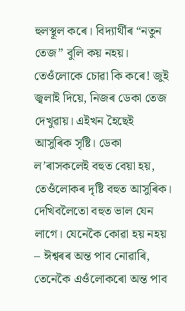হুলস্থূল কৰে। বিদ্যাৰ্থীৰ “নতুন তেজ” বুলি কয় নহয়। তেওঁলোকে চোৱা কি কৰে! জুই জ্বলাই দিয়ে, নিজৰ ডেকা তেজ দেখুৱায়। এইখন হৈছেই আসুৰিক সৃষ্টি। ডেকা ল’ৰাসকলেই বহুত বেয়া হয়, তেওঁলোকৰ দৃষ্টি বহুত আসুৰিক। দেখিবলৈতো বহুত ভাল যেন লাগে। যেনেকৈ কোৱা হয় নহয় – ঈশ্বৰৰ অন্ত পাব নোৱাৰি, তেনেকৈ এওঁলোকৰো অন্ত পাব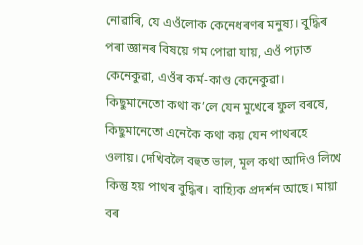নোৱাৰি, যে এওঁলোক কেনেধৰণৰ মনুষ্য। বুদ্ধিৰ পৰা জ্ঞানৰ বিষয়ে গম পোৱা যায়, এওঁ পঢ়াত কেনেকুৱা, এওঁৰ কৰ্ম-কাণ্ড কেনেকুৱা। কিছুমানেতো কথা ক’লে যেন মুখেৰে ফুল বৰষে, কিছুমানেতো এনেকৈ কথা কয় যেন পাথৰহে ওলায়। দেখিবলৈ বহুত ভাল, মূল কথা আদিও লিখে কিন্তু হয় পাথৰ বুদ্ধিৰ। বাহ্যিক প্ৰদৰ্শন আছে। মায়া বৰ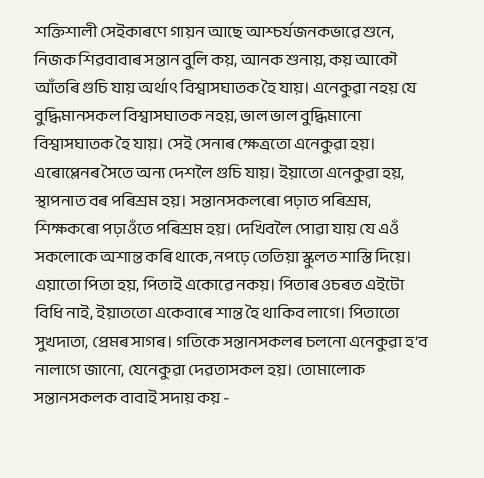শক্তিশালী সেইকাৰণে গায়ন আছে আশ্চৰ্যজনকভাৱে শুনে, নিজক শিৱবাবাৰ সন্তান বুলি কয়, আনক শুনায়, কয় আকৌ আঁতৰি গুচি যায় অৰ্থাৎ বিশ্বাসঘাতক হৈ যায়। এনেকুৱা নহয় যে বুদ্ধিমানসকল বিশ্বাসঘাতক নহয়, ভাল ভাল বুদ্ধিমানো বিশ্বাসঘাতক হৈ যায়। সেই সেনাৰ ক্ষেত্ৰতো এনেকুৱা হয়। এৰোপ্লেনৰ সৈতে অন্য দেশলৈ গুচি যায়। ইয়াতো এনেকুৱা হয়, স্থাপনাত বৰ পৰিশ্ৰম হয়। সন্তানসকলৰো পঢ়াত পৰিশ্ৰম, শিক্ষকৰো পঢ়াওঁতে পৰিশ্ৰম হয়। দেখিবলৈ পোৱা যায় যে এওঁ সকলোকে অশান্ত কৰি থাকে, নপঢ়ে তেতিয়া স্কুলত শাস্তি দিয়ে। এয়াতো পিতা হয়, পিতাই একোৱে নকয়। পিতাৰ ওচৰত এইটো বিধি নাই, ইয়াততো একেবাৰে শান্ত হৈ থাকিব লাগে। পিতাতো সুখদাতা, প্ৰেমৰ সাগৰ। গতিকে সন্তানসকলৰ চলনো এনেকুৱা হ’ব নালাগে জানো, যেনেকুৱা দেৱতাসকল হয়। তোমালোক সন্তানসকলক বাবাই সদায় কয় -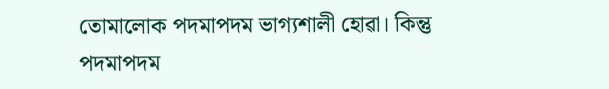তোমালোক পদমাপদম ভাগ্যশালী হোৱা। কিন্তু পদমাপদম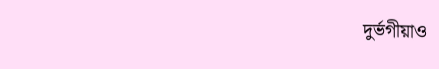দুৰ্ভগীয়াও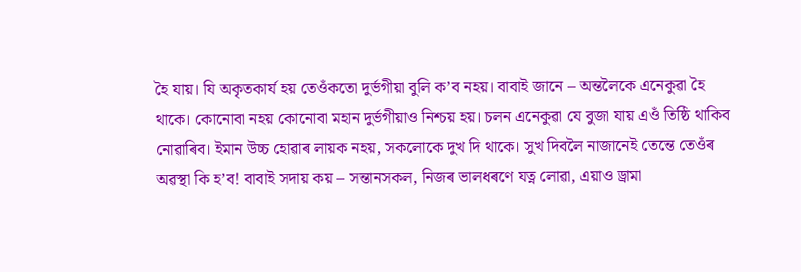হৈ যায়। যি অকৃতকাৰ্য হয় তেওঁকতো দুৰ্ভগীয়া বুলি ক’ব নহয়। বাবাই জানে – অন্তলৈকে এনেকুৱা হৈ থাকে। কোনোবা নহয় কোনোবা মহান দুৰ্ভগীয়াও নিশ্চয় হয়। চলন এনেকুৱা যে বুজা যায় এওঁ তিষ্ঠি থাকিব নোৱাৰিব। ইমান উচ্চ হোৱাৰ লায়ক নহয়, সকলোকে দুখ দি থাকে। সুখ দিবলৈ নাজানেই তেন্তে তেওঁৰ অৱস্থা কি হ’ব! বাবাই সদায় কয় – সন্তানসকল, নিজৰ ভালধৰণে যত্ন লোৱা, এয়াও ড্ৰামা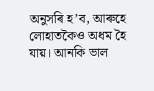অনুসৰি হ’ব, আৰুহে লোহাতকৈও অধম হৈ যায়। আনকি ভাল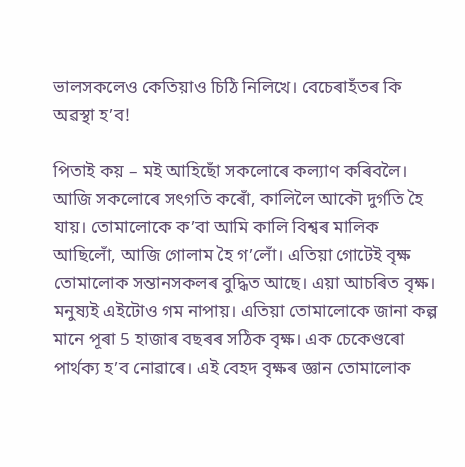ভালসকলেও কেতিয়াও চিঠি নিলিখে। বেচেৰাহঁতৰ কি অৱস্থা হ’ব!

পিতাই কয় – মই আহিছোঁ সকলোৰে কল্যাণ কৰিবলৈ। আজি সকলোৰে সৎগতি কৰোঁ, কালিলৈ আকৌ দুৰ্গতি হৈ যায়। তোমালোকে ক’বা আমি কালি বিশ্বৰ মালিক আছিলোঁ, আজি গোলাম হৈ গ’লোঁ। এতিয়া গোটেই বৃক্ষ তোমালোক সন্তানসকলৰ বুদ্ধিত আছে। এয়া আচৰিত বৃক্ষ। মনুষ্যই এইটোও গম নাপায়। এতিয়া তোমালোকে জানা কল্প মানে পূৰা 5 হাজাৰ বছৰৰ সঠিক বৃক্ষ। এক চেকেণ্ডৰো পাৰ্থক্য হ’ব নোৱাৰে। এই বেহদ বৃক্ষৰ জ্ঞান তোমালোক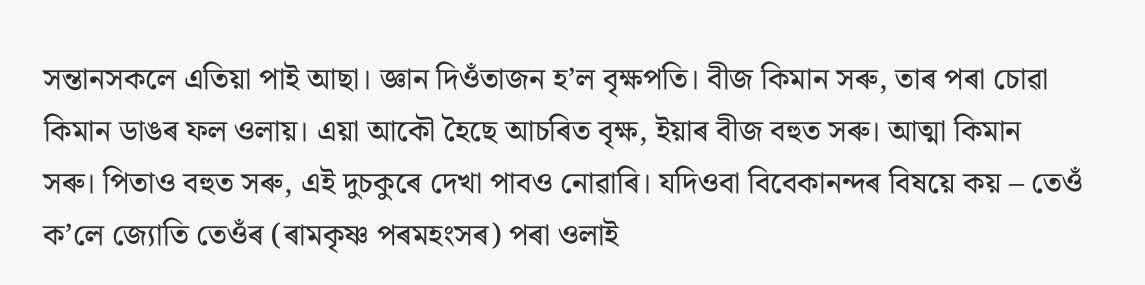সন্তানসকলে এতিয়া পাই আছা। জ্ঞান দিওঁতাজন হ’ল বৃক্ষপতি। বীজ কিমান সৰু, তাৰ পৰা চোৱা কিমান ডাঙৰ ফল ওলায়। এয়া আকৌ হৈছে আচৰিত বৃক্ষ, ইয়াৰ বীজ বহুত সৰু। আত্মা কিমান সৰু। পিতাও বহুত সৰু, এই দুচকুৰে দেখা পাবও নোৱাৰি। যদিওবা বিবেকানন্দৰ বিষয়ে কয় – তেওঁ ক’লে জ্যোতি তেওঁৰ (ৰামকৃষ্ণ পৰমহংসৰ) পৰা ওলাই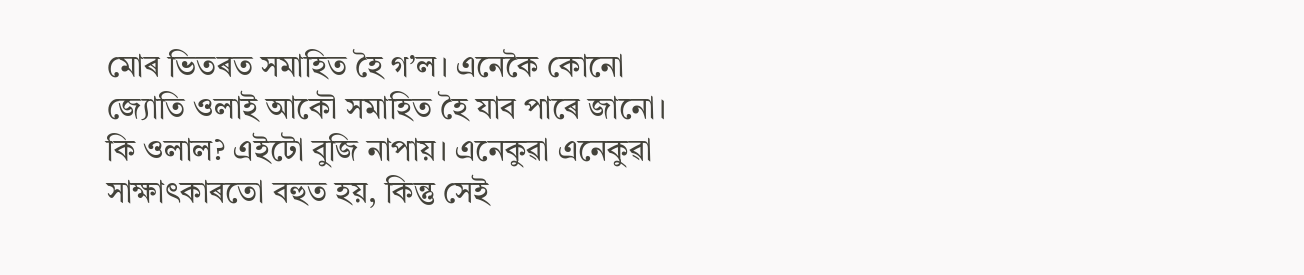মোৰ ভিতৰত সমাহিত হৈ গ’ল। এনেকৈ কোনো জ্যোতি ওলাই আকৌ সমাহিত হৈ যাব পাৰে জানো। কি ওলাল? এইটো বুজি নাপায়। এনেকুৱা এনেকুৱা সাক্ষাৎকাৰতো বহুত হয়, কিন্তু সেই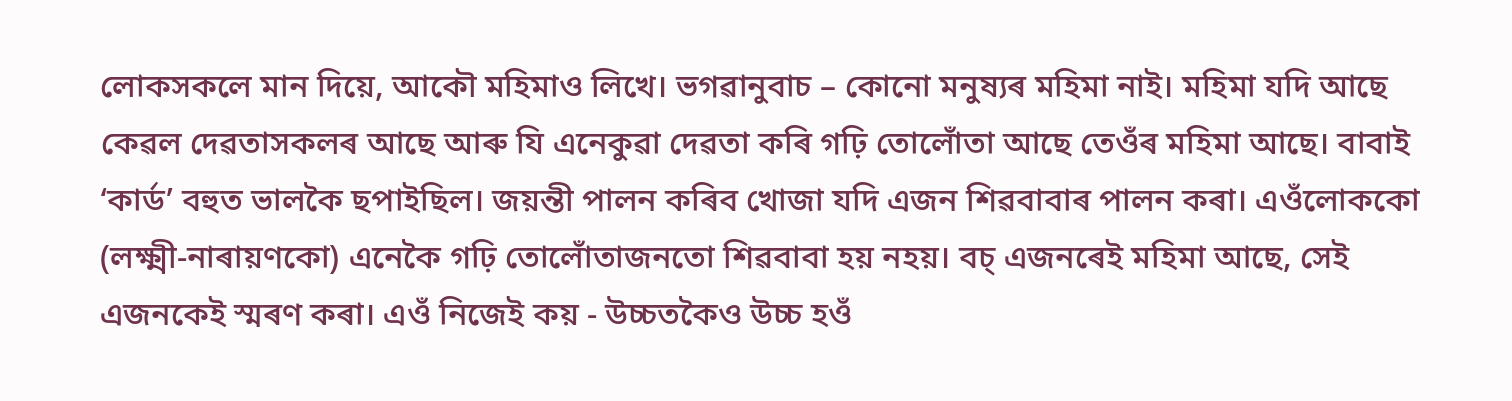লোকসকলে মান দিয়ে, আকৌ মহিমাও লিখে। ভগৱানুবাচ – কোনো মনুষ্যৰ মহিমা নাই। মহিমা যদি আছে কেৱল দেৱতাসকলৰ আছে আৰু যি এনেকুৱা দেৱতা কৰি গঢ়ি তোলোঁতা আছে তেওঁৰ মহিমা আছে। বাবাই ‘কাৰ্ড’ বহুত ভালকৈ ছপাইছিল। জয়ন্তী পালন কৰিব খোজা যদি এজন শিৱবাবাৰ পালন কৰা। এওঁলোককো (লক্ষ্মী-নাৰায়ণকো) এনেকৈ গঢ়ি তোলোঁতাজনতো শিৱবাবা হয় নহয়। বচ্‌ এজনৰেই মহিমা আছে, সেই এজনকেই স্মৰণ কৰা। এওঁ নিজেই কয় - উচ্চতকৈও উচ্চ হওঁ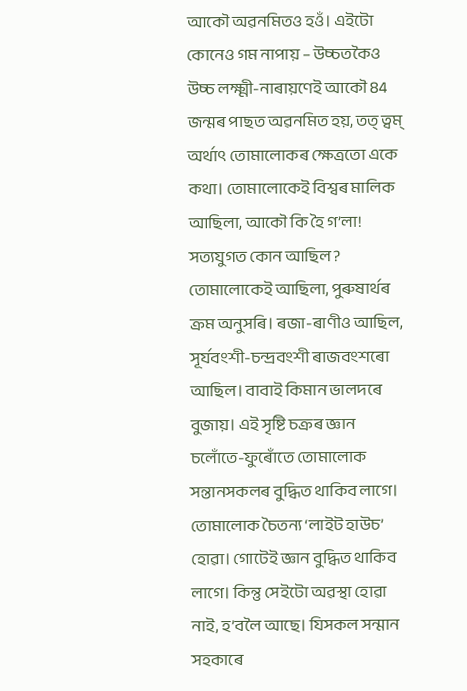আকৌ অৱনমিতও হওঁ। এইটো কোনেও গম নাপায় – উচ্চতকৈও উচ্চ লক্ষ্মী-নাৰায়ণেই আকৌ 84 জন্মৰ পাছত অৱনমিত হয়, তত্‌ ত্বম্‌ অৰ্থাৎ তোমালোকৰ ক্ষেত্ৰতো একে কথা। তোমালোকেই বিশ্বৰ মালিক আছিলা, আকৌ কি হৈ গ’লা! সত্যযুগত কোন আছিল? তোমালোকেই আছিলা, পুৰুষাৰ্থৰ ক্ৰম অনুসৰি। ৰজা-ৰাণীও আছিল, সূৰ্যবংশী-চন্দ্ৰবংশী ৰাজবংশৰো আছিল। বাবাই কিমান ভালদৰে বুজায়। এই সৃষ্টি চক্ৰৰ জ্ঞান চলোঁতে-ফুৰোঁতে তোমালোক সন্তানসকলৰ বুদ্ধিত থাকিব লাগে। তোমালোক চৈতন্য ‘লাইট হাউচ’ হোৱা। গোটেই জ্ঞান বুদ্ধিত থাকিব লাগে। কিন্তু সেইটো অৱস্থা হোৱা নাই, হ’বলৈ আছে। যিসকল সন্মান সহকাৰে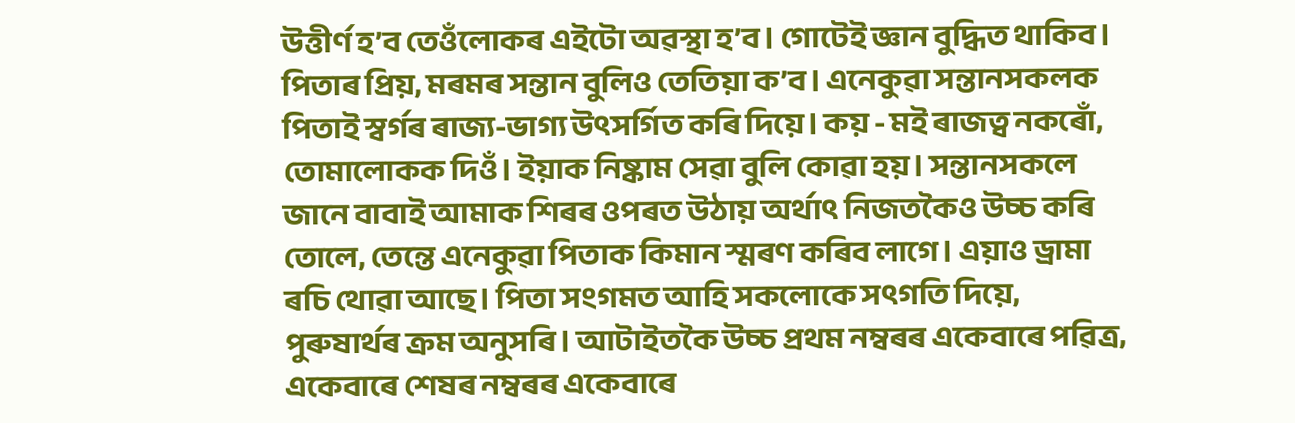উত্তীৰ্ণ হ’ব তেওঁলোকৰ এইটো অৱস্থা হ’ব। গোটেই জ্ঞান বুদ্ধিত থাকিব। পিতাৰ প্ৰিয়, মৰমৰ সন্তান বুলিও তেতিয়া ক’ব। এনেকুৱা সন্তানসকলক পিতাই স্বৰ্গৰ ৰাজ্য-ভাগ্য উৎসৰ্গিত কৰি দিয়ে। কয় - মই ৰাজত্ব নকৰোঁ, তোমালোকক দিওঁ। ইয়াক নিষ্কাম সেৱা বুলি কোৱা হয়। সন্তানসকলে জানে বাবাই আমাক শিৰৰ ওপৰত উঠায় অৰ্থাৎ নিজতকৈও উচ্চ কৰি তোলে, তেন্তে এনেকুৱা পিতাক কিমান স্মৰণ কৰিব লাগে। এয়াও ড্ৰামা ৰচি থোৱা আছে। পিতা সংগমত আহি সকলোকে সৎগতি দিয়ে, পুৰুষাৰ্থৰ ক্ৰম অনুসৰি। আটাইতকৈ উচ্চ প্ৰথম নম্বৰৰ একেবাৰে পৱিত্ৰ, একেবাৰে শেষৰ নম্বৰৰ একেবাৰে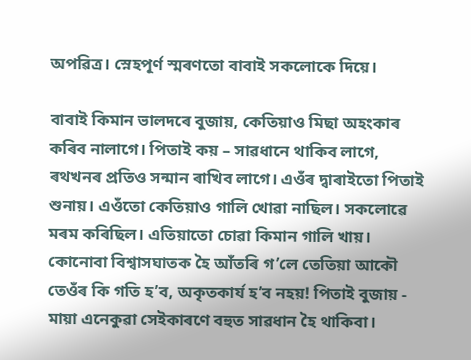অপৱিত্ৰ। স্নেহপূৰ্ণ স্মৰণতো বাবাই সকলোকে দিয়ে।

বাবাই কিমান ভালদৰে বুজায়, কেতিয়াও মিছা অহংকাৰ কৰিব নালাগে। পিতাই কয় – সাৱধানে থাকিব লাগে, ৰথখনৰ প্ৰতিও সন্মান ৰাখিব লাগে। এওঁৰ দ্বাৰাইতো পিতাই শুনায়। এওঁতো কেতিয়াও গালি খোৱা নাছিল। সকলোৱে মৰম কৰিছিল। এতিয়াতো চোৱা কিমান গালি খায়। কোনোবা বিশ্বাসঘাতক হৈ আঁতৰি গ’লে তেতিয়া আকৌ তেওঁৰ কি গতি হ’ব, অকৃতকাৰ্য হ’ব নহয়! পিতাই বুজায় - মায়া এনেকুৱা সেইকাৰণে বহুত সাৱধান হৈ থাকিবা।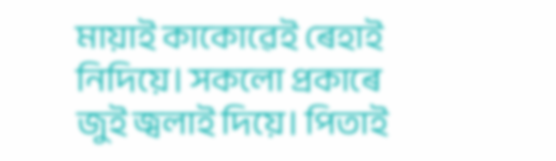মায়াই কাকোৱেই ৰেহাই নিদিয়ে। সকলো প্ৰকাৰে জুই জ্বলাই দিয়ে। পিতাই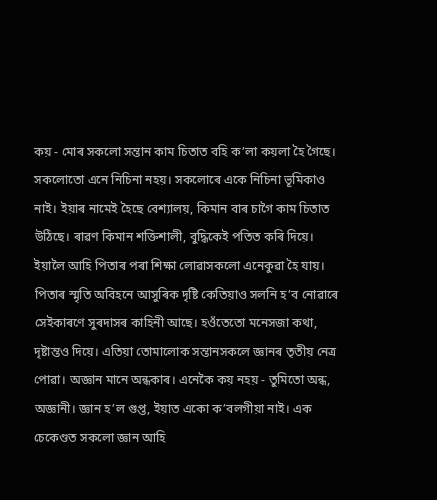কয় - মোৰ সকলো সন্তান কাম চিতাত বহি ক’লা কয়লা হৈ গৈছে। সকলোতো এনে নিচিনা নহয়। সকলোৰে একে নিচিনা ভূমিকাও নাই। ইয়াৰ নামেই হৈছে বেশ্যালয়, কিমান বাৰ চাগৈ কাম চিতাত উঠিছে। ৰাৱণ কিমান শক্তিশালী, বুদ্ধিকেই পতিত কৰি দিয়ে। ইয়ালৈ আহি পিতাৰ পৰা শিক্ষা লোৱাসকলো এনেকুৱা হৈ যায়। পিতাৰ স্মৃতি অবিহনে আসুৰিক দৃষ্টি কেতিয়াও সলনি হ’ব নোৱাৰে সেইকাৰণে সুৰদাসৰ কাহিনী আছে। হওঁতেতো মনেসজা কথা, দৃষ্টান্তও দিয়ে। এতিয়া তোমালোক সন্তানসকলে জ্ঞানৰ তৃতীয় নেত্ৰ পোৱা। অজ্ঞান মানে অন্ধকাৰ। এনেকৈ কয় নহয় - তুমিতো অন্ধ, অজ্ঞানী। জ্ঞান হ’ল গুপ্ত, ইয়াত একো ক’বলগীয়া নাই। এক চেকেণ্ডত সকলো জ্ঞান আহি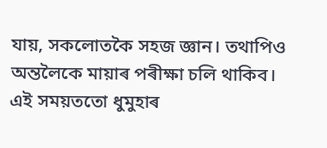যায়, সকলোতকৈ সহজ জ্ঞান। তথাপিও অন্তলৈকে মায়াৰ পৰীক্ষা চলি থাকিব। এই সময়ততো ধুমুহাৰ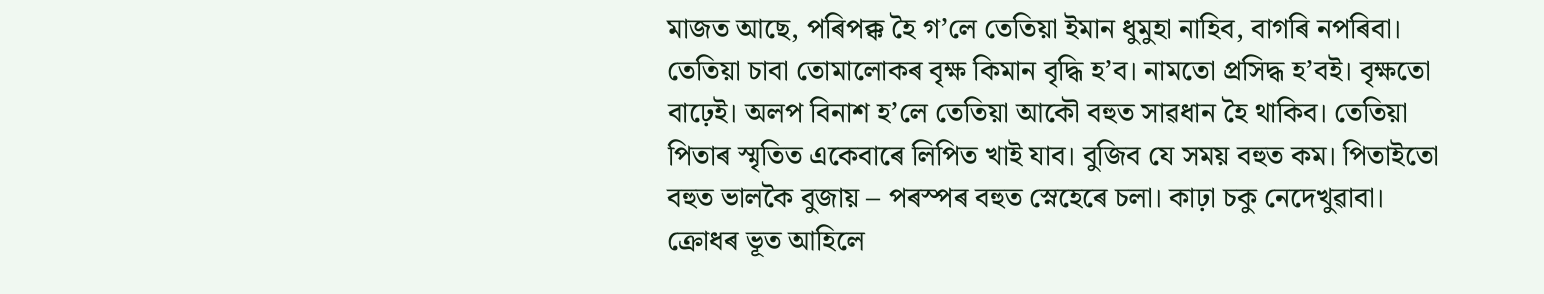মাজত আছে, পৰিপক্ক হৈ গ’লে তেতিয়া ইমান ধুমুহা নাহিব, বাগৰি নপৰিবা। তেতিয়া চাবা তোমালোকৰ বৃক্ষ কিমান বৃদ্ধি হ’ব। নামতো প্ৰসিদ্ধ হ’বই। বৃক্ষতো বাঢ়েই। অলপ বিনাশ হ’লে তেতিয়া আকৌ বহুত সাৱধান হৈ থাকিব। তেতিয়া পিতাৰ স্মৃতিত একেবাৰে লিপিত খাই যাব। বুজিব যে সময় বহুত কম। পিতাইতো বহুত ভালকৈ বুজায় – পৰস্পৰ বহুত স্নেহেৰে চলা। কাঢ়া চকু নেদেখুৱাবা। ক্ৰোধৰ ভূত আহিলে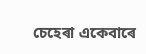চেহেৰা একেবাৰে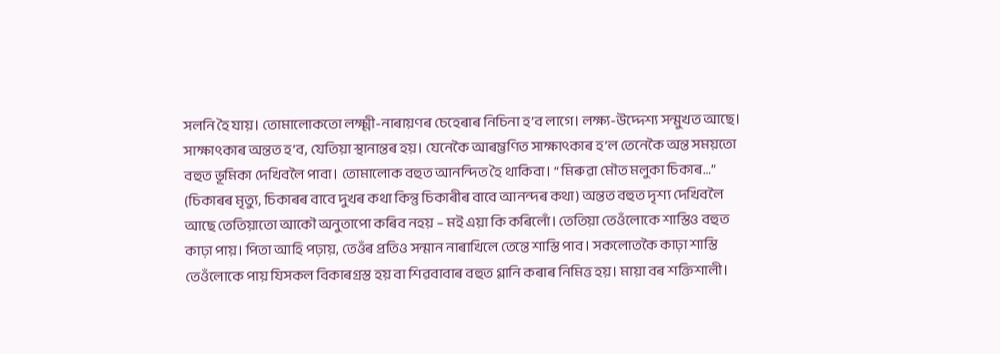সলনি হৈ যায়। তোমালোকতো লক্ষ্মী-নাৰায়ণৰ চেহেৰাৰ নিচিনা হ’ব লাগে। লক্ষ্য-উদ্দেশ্য সন্মুখত আছে। সাক্ষাৎকাৰ অন্তত হ’ব, যেতিয়া স্থানান্তৰ হয়। যেনেকৈ আৰম্ভণিত সাক্ষাৎকাৰ হ’ল তেনেকৈ অন্ত সময়তো বহুত ভূমিকা দেখিবলৈ পাবা। তোমালোক বহুত আনন্দিত হৈ থাকিবা। “ মিৰুৱা মৌত মলুকা চিকাৰ…” (চিকাৰৰ মৃত্যু, চিকাৰৰ বাবে দুখৰ কথা কিন্তু চিকাৰীৰ বাবে আনন্দৰ কথা) অন্তত বহুত দৃশ্য দেখিবলৈ আছে তেতিয়াতো আকৌ অনুতাপো কৰিব নহয় – মই এয়া কি কৰিলোঁ। তেতিয়া তেওঁলোকে শাস্তিও বহুত কাঢ়া পায়। পিতা আহি পঢ়ায়, তেওঁৰ প্ৰতিও সন্মান নাৰাখিলে তেন্তে শাস্তি পাব। সকলোতকৈ কাঢ়া শাস্তি তেওঁলোকে পায় যিসকল বিকাৰগ্ৰস্ত হয় বা শিৱবাবাৰ বহুত গ্লানি কৰাৰ নিমিত্ত হয়। মায়া বৰ শক্তিশালী।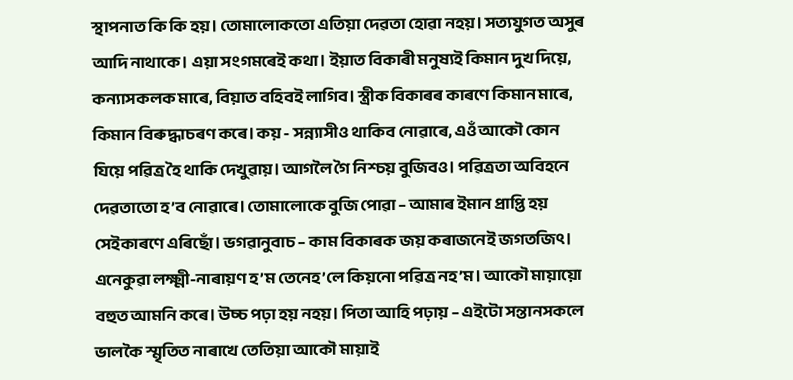স্থাপনাত কি কি হয়। তোমালোকতো এতিয়া দেৱতা হোৱা নহয়। সত্যযুগত অসুৰ আদি নাথাকে। এয়া সংগমৰেই কথা। ইয়াত বিকাৰী মনুষ্যই কিমান দুখ দিয়ে, কন্যাসকলক মাৰে, বিয়াত বহিবই লাগিব। স্ত্ৰীক বিকাৰৰ কাৰণে কিমান মাৰে, কিমান বিৰুদ্ধাচৰণ কৰে। কয় - সন্ন্যাসীও থাকিব নোৱাৰে, এওঁ আকৌ কোন যিয়ে পৱিত্ৰ হৈ থাকি দেখুৱায়। আগলৈ গৈ নিশ্চয় বুজিবও। পৱিত্ৰতা অবিহনে দেৱতাতো হ’ব নোৱাৰে। তোমালোকে বুজি পোৱা – আমাৰ ইমান প্ৰাপ্তি হয় সেইকাৰণে এৰিছোঁ। ভগৱানুবাচ – কাম বিকাৰক জয় কৰাজনেই জগতজিৎ। এনেকুৱা লক্ষ্মী-নাৰায়ণ হ’ম তেনেহ’লে কিয়নো পৱিত্ৰ নহ’ম। আকৌ মায়ায়ো বহুত আমনি কৰে। উচ্চ পঢ়া হয় নহয়। পিতা আহি পঢ়ায় – এইটো সন্তানসকলে ভালকৈ স্মৃতিত নাৰাখে তেতিয়া আকৌ মায়াই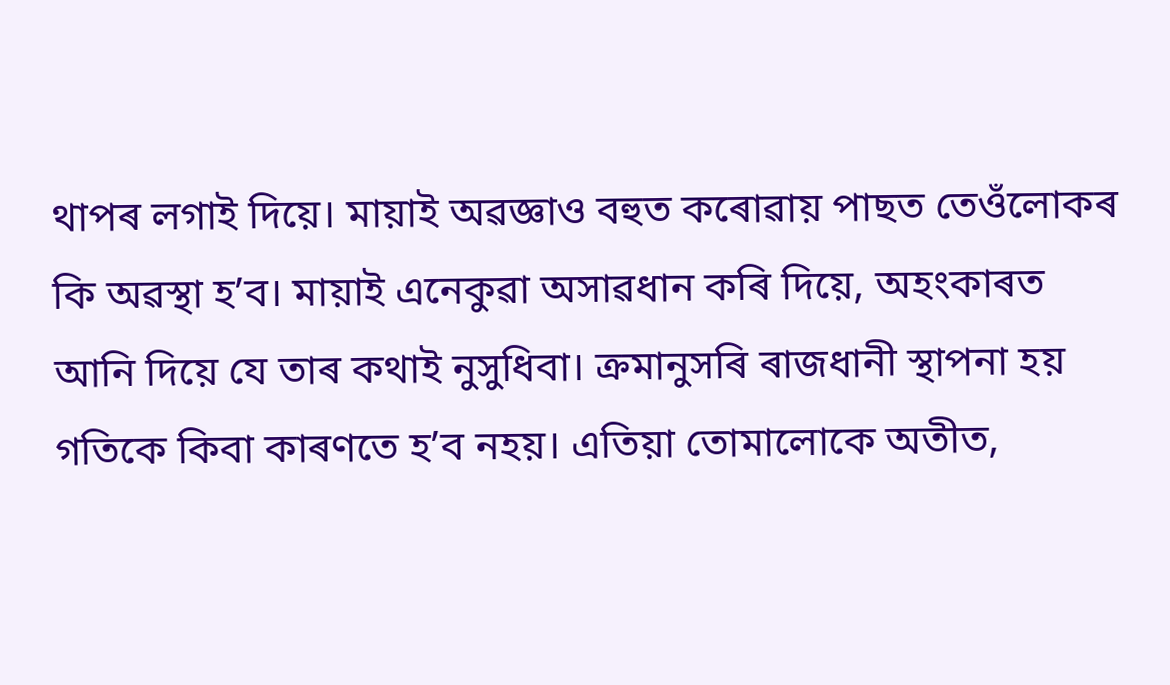থাপৰ লগাই দিয়ে। মায়াই অৱজ্ঞাও বহুত কৰোৱায় পাছত তেওঁলোকৰ কি অৱস্থা হ’ব। মায়াই এনেকুৱা অসাৱধান কৰি দিয়ে, অহংকাৰত আনি দিয়ে যে তাৰ কথাই নুসুধিবা। ক্ৰমানুসৰি ৰাজধানী স্থাপনা হয় গতিকে কিবা কাৰণতে হ’ব নহয়। এতিয়া তোমালোকে অতীত,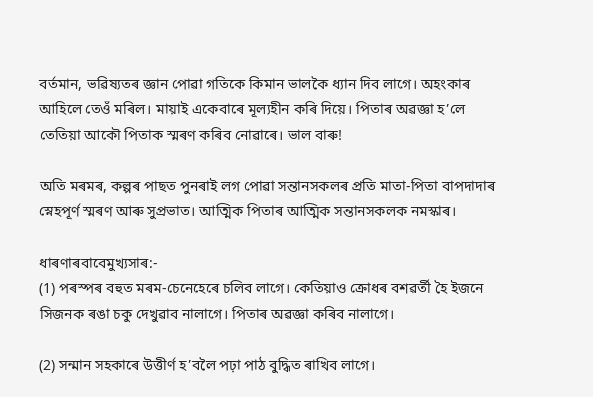বৰ্তমান, ভৱিষ্যতৰ জ্ঞান পোৱা গতিকে কিমান ভালকৈ ধ্যান দিব লাগে। অহংকাৰ আহিলে তেওঁ মৰিল। মায়াই একেবাৰে মূল্যহীন কৰি দিয়ে। পিতাৰ অৱজ্ঞা হ’লে তেতিয়া আকৌ পিতাক স্মৰণ কৰিব নোৱাৰে। ভাল বাৰু!

অতি মৰমৰ, কল্পৰ পাছত পুনৰাই লগ পোৱা সন্তানসকলৰ প্ৰতি মাতা-পিতা বাপদাদাৰ স্নেহপূৰ্ণ স্মৰণ আৰু সুপ্ৰভাত। আত্মিক পিতাৰ আত্মিক সন্তানসকলক নমস্কাৰ।

ধাৰণাৰবাবেমুখ্যসাৰ:-
(1) পৰস্পৰ বহুত মৰম-চেনেহেৰে চলিব লাগে। কেতিয়াও ক্ৰোধৰ বশৱৰ্তী হৈ ইজনে সিজনক ৰঙা চকু দেখুৱাব নালাগে। পিতাৰ অৱজ্ঞা কৰিব নালাগে।

(2) সন্মান সহকাৰে উত্তীৰ্ণ হ’বলৈ পঢ়া পাঠ বুদ্ধিত ৰাখিব লাগে।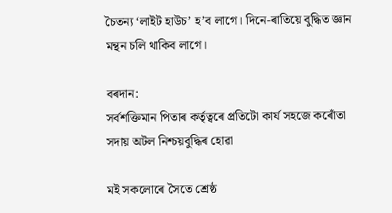চৈতন্য ‘লাইট হাউচ’ হ’ব লাগে। দিনে-ৰাতিয়ে বুদ্ধিত জ্ঞান মন্থন চলি থাকিব লাগে।

বৰদান:
সৰ্বশক্তিমান পিতাৰ কৰ্তৃত্বৰে প্ৰতিটো কাৰ্য সহজে কৰোঁতা সদায় অটল নিশ্চয়বুদ্ধিৰ হোৱা

মই সকলোৰে সৈতে শ্ৰেষ্ঠ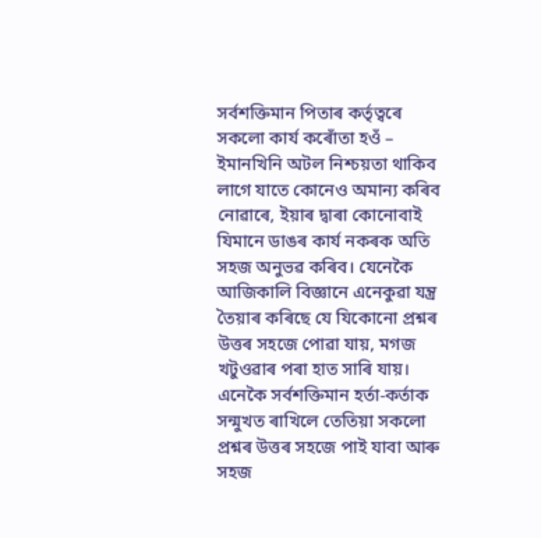সৰ্বশক্তিমান পিতাৰ কৰ্তৃত্বৰে সকলো কাৰ্য কৰোঁতা হওঁ – ইমানখিনি অটল নিশ্চয়তা থাকিব লাগে যাতে কোনেও অমান্য কৰিব নোৱাৰে, ইয়াৰ দ্বাৰা কোনোবাই যিমানে ডাঙৰ কাৰ্য নকৰক অতি সহজ অনুভৱ কৰিব। যেনেকৈ আজিকালি বিজ্ঞানে এনেকুৱা যন্ত্ৰ তৈয়াৰ কৰিছে যে যিকোনো প্ৰশ্নৰ উত্তৰ সহজে পোৱা যায়, মগজ খটুওৱাৰ পৰা হাত সাৰি যায়। এনেকৈ সৰ্বশক্তিমান হৰ্তা-কৰ্তাক সন্মুখত ৰাখিলে তেতিয়া সকলো প্ৰশ্নৰ উত্তৰ সহজে পাই যাবা আৰু সহজ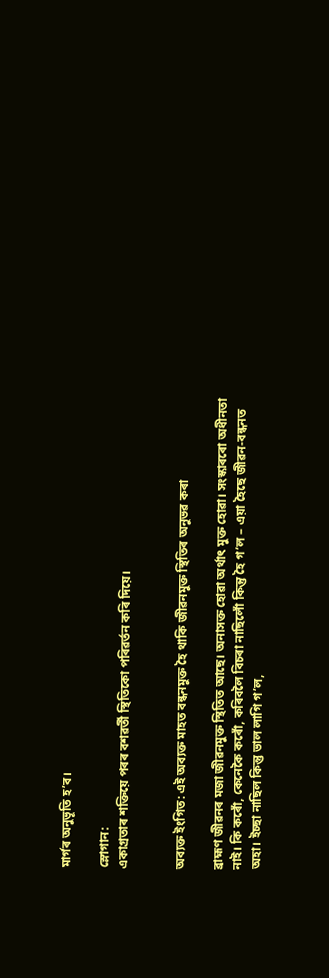মাৰ্গৰ অনুভূতি হ’ব।

স্লোগান:
একাগ্ৰতাৰ শক্তিয়ে পৰৰ বশৱৰ্তী স্থিতিকো পৰিৱৰ্তন কৰি দিয়ে।


অব্যক্ত ইংগিত: এই অব্যক্ত মাহত বন্ধনমুক্ত হৈ থাকি জীৱনমুক্ত স্থিতিৰ অনুভৱ কৰা

ব্ৰাহ্মণ জীৱনৰ মজা জীৱনমুক্ত স্থিতিত আছে। অনাসক্ত হোৱা অৰ্থাৎ মুক্ত হোৱা। সংস্কাৰৰো অধীনতা নাই। কি কৰোঁ, কেনেকৈ কৰোঁ, কৰিবলৈ বিচৰা নাছিলোঁ কিন্তু হৈ গ’ল – এয়া হৈছে জীৱন-বন্ধনত অহা। ইচ্ছা নাছিল কিন্তু ভাল লাগি গ’ল,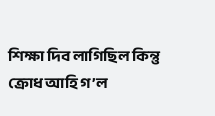শিক্ষা দিব লাগিছিল কিন্তু ক্ৰোধ আহি গ’ল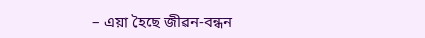– এয়া হৈছে জীৱন-বন্ধন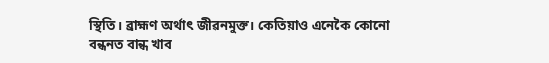স্থিতি। ব্ৰাহ্মণ অৰ্থাৎ জীৱনমুক্ত। কেতিয়াও এনেকৈ কোনো বন্ধনত বান্ধ খাব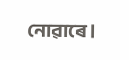নোৱাৰে।